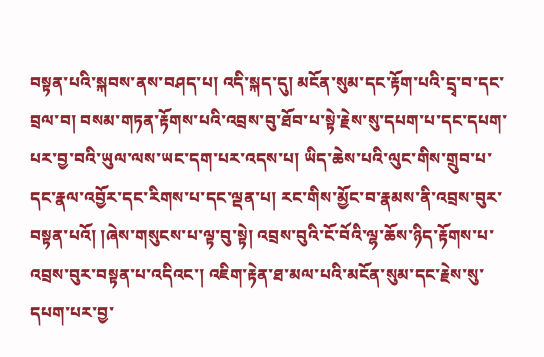བསྟན་པའི་སྐབས་ནས་བཤད་པ། འདི་སྐད་དུ། མངོན་སུམ་དང་རྟོག་པའི་དྲྭ་བ་དང་བྲལ་བ། བསམ་གཏན་རྟོགས་པའི་འབྲས་བུ་ཐོབ་པ་སྟེ་རྗེས་སུ་དཔག་པ་དང་དཔག་པར་བྱ་བའི་ཡུལ་ལས་ཡང་དག་པར་འདས་པ། ཡིད་ཆེས་པའི་ལུང་གིས་གྲུབ་པ་དང་རྣལ་འབྱོར་དང་རིགས་པ་དང་ལྡན་པ། རང་གིས་མྱོང་བ་རྣམས་ནི་འབྲས་བུར་བསྟན་པའོ། །ཞེས་གསུངས་པ་ལྟ་བུ་སྟེ། འབྲས་བུའི་ངོ་བོའི་ལྷ་ཆོས་ཉིད་རྟོགས་པ་འབྲས་བུར་བསྟན་པ་འདིའང་། འཇིག་རྟེན་ཐ་མལ་པའི་མངོན་སུམ་དང་རྗེས་སུ་དཔག་པར་བྱ་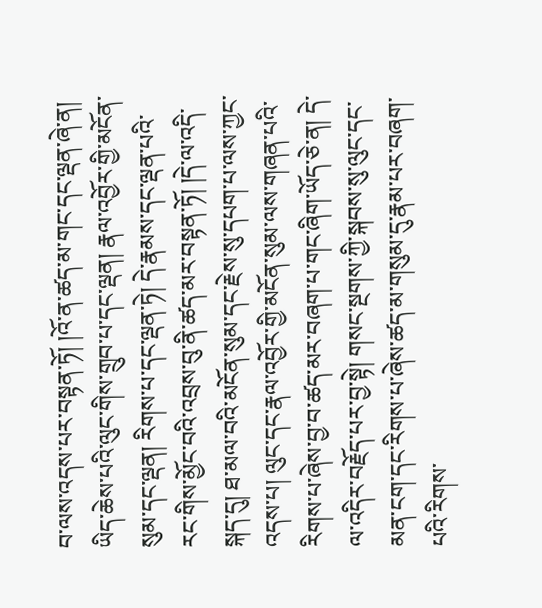བ་ལས་འདས་པར་བསྟན་ཏོ། །འོ་ན་ཚད་མ་གང་དང་ལྡན་ཞེ་ན། ཡིད་ཆེས་པའི་ལུང་གིས་གྲུབ་པ་དང་ལྡན། རྣལ་འབྱོར་གྱི་མངོན་སུམ་དང་ལྡན། རིགས་པ་དང་ལྡན་ཏེ། དེ་རྣམས་དང་ལྡན་པའི་རང་གིས་མྱོང་བའི་འབྲས་བུ་ནི་ཚད་མར་བསྟན་ཏོ། །དེ་ལ་འདི་སྐད་དུ། ཐ་མལ་བའི་མངོན་སུམ་དང་རྗེས་སུ་དཔག་པ་ལས་ཀྱང་འདས་པ། ལུང་དང་རྣལ་འབྱོར་གྱི་མངོན་སུམ་ལས་གཞན་པའི་རིགས་པ་ཞེས་བྱ་བ་ཚད་མར་བཞག་པ་གང་ཞིག་ཡོད་ཅེ་ན། དེ་ལ་འདིར་བརྗོད་པར་བྱ་སྟེ། གསང་སྔགས་ཀྱི་སྐབས་སུ་ལུང་དང་མན་ངག་དང་རིགས་པ་ཞེས་ཚད་མ་གསུམ་དུ་རྣམ་པར་བཞག་པའི་རིགས་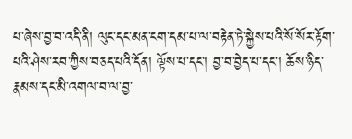པ་ཞེས་བྱ་བ་འདི་ནི། ལུང་དང་མན་ངག་དམ་པ་ལ་བརྟེན་ཏེ་སྐྱེས་པའི་སོ་སོར་རྟོག་པའི་ཤེས་རབ་ཀྱིས་བཅད་པའི་དོན། ལྟོས་པ་དང་། བྱ་བ་བྱེད་པ་དང་། ཆོས་ཉིད་རྣམས་དང་མི་འགལ་བ་ལ་བྱ་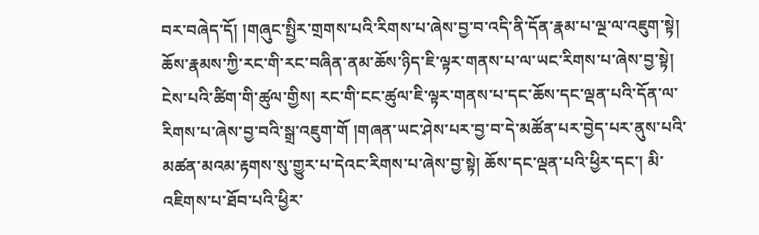བར་བཞེད་དོ། །གཞུང་སྤྱིར་གྲགས་པའི་རིགས་པ་ཞེས་བྱ་བ་འདི་ནི་དོན་རྣམ་པ་ལྔ་ལ་འཇུག་སྟེ། ཆོས་རྣམས་ཀྱི་རང་གི་རང་བཞིན་ནམ་ཆོས་ཉིད་ཇི་ལྟར་གནས་པ་ལ་ཡང་རིགས་པ་ཞེས་བྱ་སྟེ། ངེས་པའི་ཚིག་གི་ཚུལ་གྱིས། རང་གི་ངང་ཚུལ་ཇི་ལྟར་གནས་པ་དང་ཆོས་དང་ལྡན་པའི་དོན་ལ་རིགས་པ་ཞེས་བྱ་བའི་སྒྲ་འཇུག་གོ །གཞན་ཡང་ཤེས་པར་བྱ་བ་དེ་མཚོན་པར་བྱེད་པར་ནུས་པའི་མཚན་མའམ་རྟགས་སུ་གྱུར་པ་དེའང་རིགས་པ་ཞེས་བྱ་སྟེ། ཆོས་དང་ལྡན་པའི་ཕྱིར་དང་། མི་འཇིགས་པ་ཐོབ་པའི་ཕྱིར་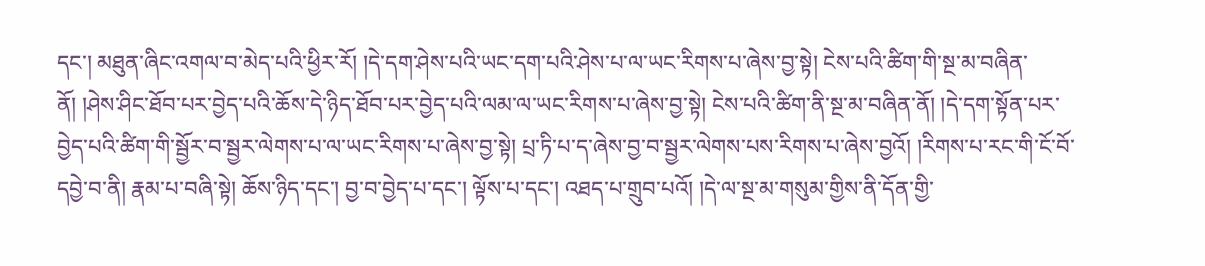དང་། མཐུན་ཞིང་འགལ་བ་མེད་པའི་ཕྱིར་རོ། །དེ་དག་ཤེས་པའི་ཡང་དག་པའི་ཤེས་པ་ལ་ཡང་རིགས་པ་ཞེས་བྱ་སྟེ། ངེས་པའི་ཚིག་གི་སྔ་མ་བཞིན་ནོ། །ཤེས་ཤིང་ཐོབ་པར་བྱེད་པའི་ཆོས་དེ་ཉིད་ཐོབ་པར་བྱེད་པའི་ལམ་ལ་ཡང་རིགས་པ་ཞེས་བྱ་སྟེ། ངེས་པའི་ཚིག་ནི་སྔ་མ་བཞིན་ནོ། །དེ་དག་སྟོན་པར་བྱེད་པའི་ཚིག་གི་སྦྱོར་བ་སྦྱར་ལེགས་པ་ལ་ཡང་རིགས་པ་ཞེས་བྱ་སྟེ། པྲ་ཏི་པ་ད་ཞེས་བྱ་བ་སྦྱར་ལེགས་པས་རིགས་པ་ཞེས་བྱའོ། །རིགས་པ་རང་གི་ངོ་བོ་དབྱེ་བ་ནི། རྣམ་པ་བཞི་སྟེ། ཆོས་ཉིད་དང་། བྱ་བ་བྱེད་པ་དང་། ལྟོས་པ་དང་། འཐད་པ་གྲུབ་པའོ། །དེ་ལ་སྔ་མ་གསུམ་གྱིས་ནི་དོན་གྱི་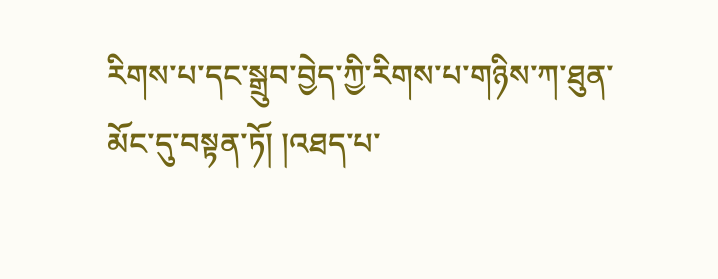རིགས་པ་དང་སྒྲུབ་བྱེད་ཀྱི་རིགས་པ་གཉིས་ཀ་ཐུན་མོང་དུ་བསྟན་ཏོ། །འཐད་པ་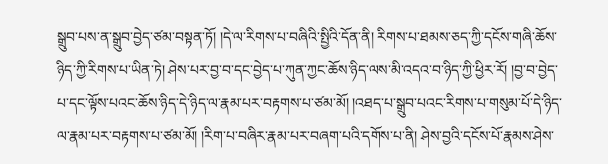སྒྲུབ་པས་ན་སྒྲུབ་བྱེད་ཙམ་བསྟན་ཏོ། །དེ་ལ་རིགས་པ་བཞིའི་སྤྱིའི་དོན་ནི། རིགས་པ་ཐམས་ཅད་ཀྱི་དངོས་གཞི་ཆོས་ཉིད་ཀྱི་རིགས་པ་ཡིན་ཏེ། ཤེས་པར་བྱ་བ་དང་བྱེད་པ་ཀུན་ཀྱང་ཆོས་ཉིད་ལས་མི་འདའ་བ་ཉིད་ཀྱི་ཕྱིར་རོ། །བྱ་བ་བྱེད་པ་དང་ལྟོས་པའང་ཆོས་ཉིད་དེ་ཉིད་ལ་རྣམ་པར་བརྟགས་པ་ཙམ་མོ། །འཐད་པ་སྒྲུབ་པའང་རིགས་པ་གསུམ་པོ་དེ་ཉིད་ལ་རྣམ་པར་བརྟགས་པ་ཙམ་མོ། །རིག་པ་བཞིར་རྣམ་པར་བཞག་པའི་དགོས་པ་ནི། ཤེས་བྱའི་དངོས་པོ་རྣམས་ཤེས་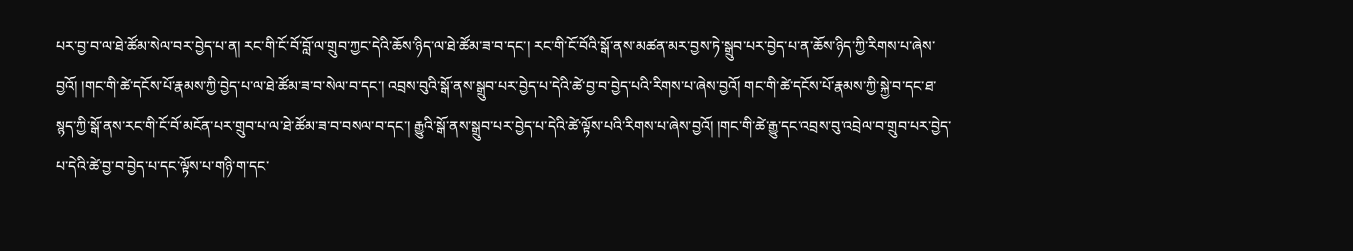པར་བྱ་བ་ལ་ཐེ་ཚོམ་སེལ་བར་བྱེད་པ་ན། རང་གི་ངོ་བོ་བློ་ལ་གྲུབ་ཀྱང་དེའི་ཆོས་ཉིད་ལ་ཐེ་ཚོམ་ཟ་བ་དང་། རང་གི་ངོ་བོའི་སྒོ་ནས་མཚན་མར་བྱས་ཏེ་སྒྲུབ་པར་བྱེད་པ་ན་ཆོས་ཉིད་ཀྱི་རིགས་པ་ཞེས་བྱའོ། །གང་གི་ཚེ་དངོས་པོ་རྣམས་ཀྱི་བྱེད་པ་ལ་ཐེ་ཚོམ་ཟ་བ་སེལ་བ་དང་། འབྲས་བུའི་སྒོ་ནས་སྒྲུབ་པར་བྱེད་པ་དེའི་ཚེ་བྱ་བ་བྱེད་པའི་རིགས་པ་ཞེས་བྱའོ། གང་གི་ཚེ་དངོས་པོ་རྣམས་ཀྱི་སྐྱེ་བ་དང་ཐ་སྙད་ཀྱི་སྒོ་ནས་རང་གི་ངོ་བོ་མངོན་པར་གྲུབ་པ་ལ་ཐེ་ཚོམ་ཟ་བ་བསལ་བ་དང་། རྒྱུའི་སྒོ་ནས་སྒྲུབ་པར་བྱེད་པ་དེའི་ཚེ་ལྟོས་པའི་རིགས་པ་ཞེས་བྱའོ། །གང་གི་ཚེ་རྒྱུ་དང་འབྲས་བུ་འབྲེལ་བ་གྲུབ་པར་བྱེད་པ་དེའི་ཚེ་བྱ་བ་བྱེད་པ་དང་ལྟོས་པ་གཉི་ག་དང་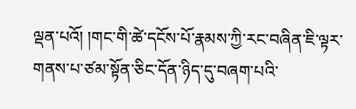ལྡན་པའོ། །གང་གི་ཚེ་དངོས་པོ་རྣམས་ཀྱི་རང་བཞིན་ཇི་ལྟར་གནས་པ་ཙམ་སྟོན་ཅིང་དོན་ཉིད་དུ་བཞག་པའི་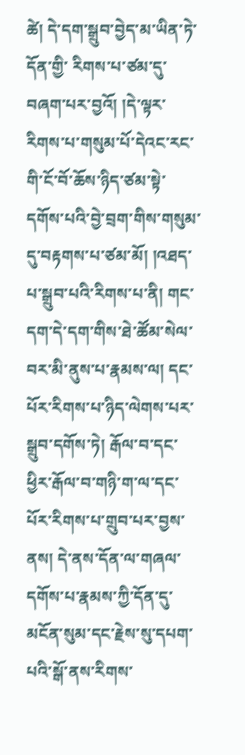ཚེ། དེ་དག་སྒྲུབ་བྱེད་མ་ཡིན་ཏེ་དོན་གྱི་ རིགས་པ་ཙམ་དུ་བཞག་པར་བྱའོ། །དེ་ལྟར་རིགས་པ་གསུམ་པོ་དེའང་རང་གི་ངོ་བོ་ཆོས་ཉིད་ཙམ་སྟེ་དགོས་པའི་བྱེ་བྲག་གིས་གསུམ་དུ་བརྟགས་པ་ཙམ་མོ། །འཐད་པ་སྒྲུབ་པའི་རིགས་པ་ནི། གང་དག་དེ་དག་གིས་ཐེ་ཚོམ་སེལ་བར་མི་ནུས་པ་རྣམས་ལ། དང་པོར་རིགས་པ་ཉིད་ལེགས་པར་སྒྲུབ་དགོས་ཏེ། རྒོལ་བ་དང་ཕྱིར་རྒོལ་བ་གཉི་ག་ལ་དང་པོར་རིགས་པ་གྲུབ་པར་བྱས་ནས། དེ་ནས་དོན་ལ་གཞལ་དགོས་པ་རྣམས་ཀྱི་དོན་དུ་མངོན་སུམ་དང་རྗེས་སུ་དཔག་པའི་སྒོ་ནས་རིགས་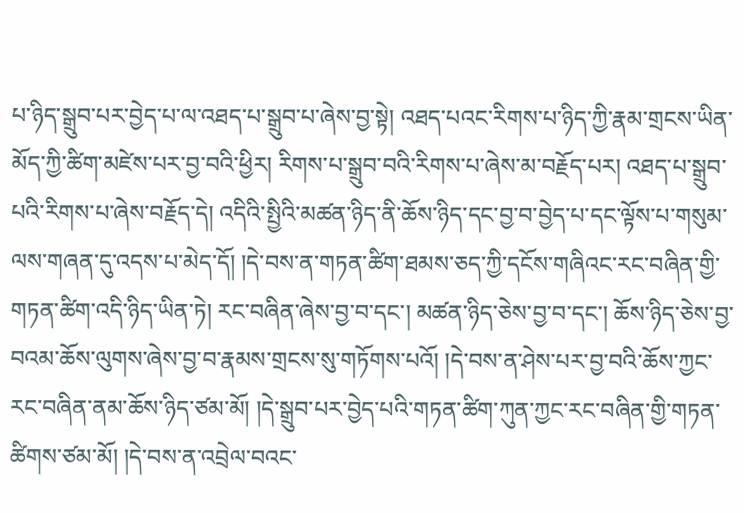པ་ཉིད་སྒྲུབ་པར་བྱེད་པ་ལ་འཐད་པ་སྒྲུབ་པ་ཞེས་བྱ་སྟེ། འཐད་པའང་རིགས་པ་ཉིད་ཀྱི་རྣམ་གྲངས་ཡིན་མོད་ཀྱི་ཚིག་མཛེས་པར་བྱ་བའི་ཕྱིར། རིགས་པ་སྒྲུབ་བའི་རིགས་པ་ཞེས་མ་བརྗོད་པར། འཐད་པ་སྒྲུབ་པའི་རིགས་པ་ཞེས་བརྗོད་དེ། འདིའི་སྤྱིའི་མཚན་ཉིད་ནི་ཆོས་ཉིད་དང་བྱ་བ་བྱེད་པ་དང་ལྟོས་པ་གསུམ་ལས་གཞན་དུ་འདས་པ་མེད་དོ། །དེ་བས་ན་གཏན་ཚིག་ཐམས་ཅད་ཀྱི་དངོས་གཞིའང་རང་བཞིན་གྱི་གཏན་ཚིག་འདི་ཉིད་ཡིན་ཏེ། རང་བཞིན་ཞེས་བྱ་བ་དང་། མཚན་ཉིད་ཅེས་བྱ་བ་དང་། ཆོས་ཉིད་ཅེས་བྱ་བའམ་ཆོས་ལུགས་ཞེས་བྱ་བ་རྣམས་གྲངས་སུ་གཏོགས་པའོ། །དེ་བས་ན་ཤེས་པར་བྱ་བའི་ཆོས་ཀྱང་རང་བཞིན་ནམ་ཆོས་ཉིད་ཙམ་མོ། །དེ་སྒྲུབ་པར་བྱེད་པའི་གཏན་ཚིག་ཀུན་ཀྱང་རང་བཞིན་གྱི་གཏན་ཚིགས་ཙམ་མོ། །དེ་བས་ན་འབྲེལ་བའང་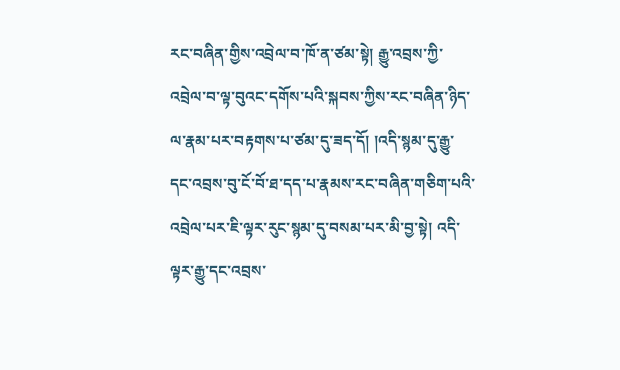རང་བཞིན་གྱིས་འབྲེལ་བ་ཁོ་ན་ཙམ་སྟེ། རྒྱུ་འབྲས་ཀྱི་འབྲེལ་བ་ལྟ་བུའང་དགོས་པའི་སྐབས་ཀྱིས་རང་བཞིན་ཉིད་ལ་རྣམ་པར་བརྟགས་པ་ཙམ་དུ་ཟད་དོ། །འདི་སྙམ་དུ་རྒྱུ་དང་འབྲས་བུ་ངོ་བོ་ཐ་དད་པ་རྣམས་རང་བཞིན་གཅིག་པའི་འབྲེལ་པར་ཇི་ལྟར་རུང་སྙམ་དུ་བསམ་པར་མི་བྱ་སྟེ། འདི་ལྟར་རྒྱུ་དང་འབྲས་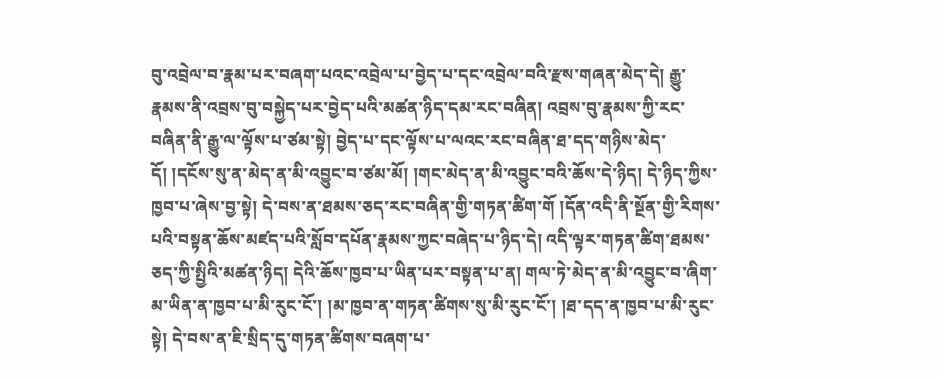བུ་འབྲེལ་བ་རྣམ་པར་བཞག་པའང་འབྲེལ་པ་བྱེད་པ་དང་འབྲེལ་བའི་རྫས་གཞན་མེད་དེ། རྒྱུ་རྣམས་ནི་འབྲས་བུ་བསྐྱེད་པར་བྱེད་པའི་མཚན་ཉིད་དམ་རང་བཞིན། འབྲས་བུ་རྣམས་ཀྱི་རང་བཞིན་ནི་རྒྱུ་ལ་ལྟོས་པ་ཙམ་སྟེ། བྱེད་པ་དང་ལྟོས་པ་ལའང་རང་བཞིན་ཐ་དད་གཉིས་མེད་དོ། །དངོས་སུ་ན་མེད་ན་མི་འབྱུང་བ་ཙམ་མོ། །གང་མེད་ན་མི་འབྱུང་བའི་ཆོས་དེ་ཉིད། དེ་ཉིད་ཀྱིས་ཁྱབ་པ་ཞེས་བྱ་སྟེ། དེ་བས་ན་ཐམས་ཅད་རང་བཞིན་གྱི་གཏན་ཚིག་གོ །དོན་འདི་ནི་སྔོན་གྱི་རིགས་པའི་བསྟན་ཆོས་མཛད་པའི་སློབ་དཔོན་རྣམས་ཀྱང་བཞེད་པ་ཉིད་དེ། འདི་ལྟར་གཏན་ཚིག་ཐམས་ཅད་ཀྱི་སྤྱིའི་མཚན་ཉིད། དེའི་ཆོས་ཁྱབ་པ་ཡིན་པར་བསྟན་པ་ན། གལ་ཏེ་མེད་ན་མི་འབྱུང་བ་ཞིག་མ་ཡིན་ན་ཁྱབ་པ་མི་རུང་ངོ་། །མ་ཁྱབ་ན་གཏན་ཚིགས་སུ་མི་རུང་ངོ་། །ཐ་དད་ན་ཁྱབ་པ་མི་རུང་སྟེ། དེ་བས་ན་ཇི་སྲིད་དུ་གཏན་ཚིགས་བཞག་པ་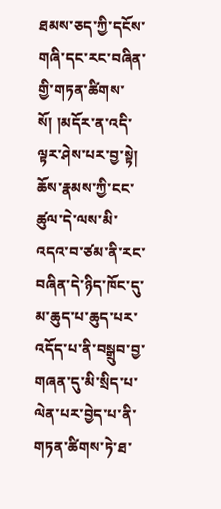ཐམས་ཅད་ཀྱི་དངོས་གཞི་དང་རང་བཞིན་གྱི་གཏན་ཚིགས་སོ། །མདོར་ན་འདི་ལྟར་ཤེས་པར་བྱ་སྟེ། ཆོས་རྣམས་ཀྱི་ངང་ཚུལ་དེ་ལས་མི་འདའ་བ་ཙམ་ནི་རང་བཞིན་དེ་ཉིད་ཁོང་དུ་མ་ཆུད་པ་ཆུད་པར་འདོད་པ་ནི་བསྒྲུབ་བྱ་གཞན་དུ་མི་སྲིད་པ་ལེན་པར་བྱེད་པ་ནི་གཏན་ཚིགས་ཏེ་ཐ་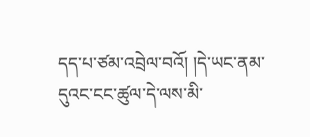དད་པ་ཙམ་འབྲེལ་བའོ། །དེ་ཡང་ནམ་དུའང་ངང་ཚུལ་དེ་ལས་མི་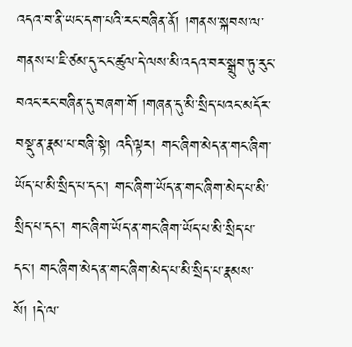འདའ་བ་ནི་ཡང་དག་པའི་རང་བཞིན་ནོ། །གནས་སྐབས་ལ་གནས་པ་ཇི་ཙམ་དུ་ངང་ཚུལ་དེ་ལས་མི་འདའ་བར་སྒྲུབ་ཏུ་རུང་བའང་རང་བཞིན་དུ་བཞག་གོ །གཞན་དུ་མི་སྲིད་པའང་མདོར་བསྡུ་ན་རྣམ་པ་བཞི་སྟེ། འདི་ལྟར། གང་ཞིག་མེད་ན་གང་ཞིག་ཡོད་པ་མི་སྲིད་པ་དང་། གང་ཞིག་ཡོད་ན་གང་ཞིག་མེད་པ་མི་སྲིད་པ་དང་། གང་ཞིག་ཡོད་ན་གང་ཞིག་ཡོད་པ་མི་སྲིད་པ་དང་། གང་ཞིག་མེད་ན་གང་ཞིག་མེད་པ་མི་སྲིད་པ་རྣམས་སོ། །དེ་ལ་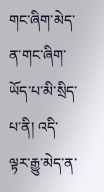གང་ཞིག་མེད་ན་གང་ཞིག་ཡོད་པ་མི་སྲིད་པ་ནི། འདི་ལྟར་རྒྱུ་མེད་ན་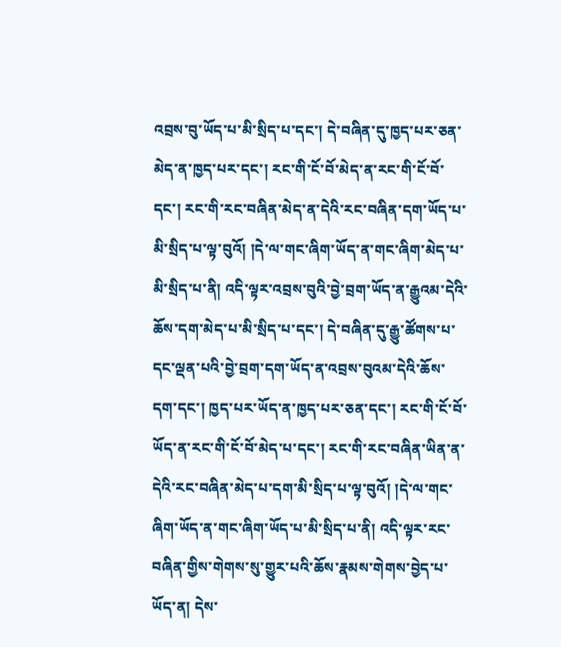འབྲས་བུ་ཡོད་པ་མི་སྲིད་པ་དང་། དེ་བཞིན་དུ་ཁྱད་པར་ཅན་མེད་ན་ཁྱད་པར་དང་། རང་གི་ངོ་བོ་མེད་ན་རང་གི་ངོ་བོ་དང་། རང་གི་རང་བཞིན་མེད་ན་དེའི་རང་བཞིན་དག་ཡོད་པ་མི་སྲིད་པ་ལྟ་བུའོ། །དེ་ལ་གང་ཞིག་ཡོད་ན་གང་ཞིག་མེད་པ་མི་སྲིད་པ་ནི། འདི་ལྟར་འབྲས་བུའི་བྱེ་བྲག་ཡོད་ན་རྒྱུའམ་དེའི་ཆོས་དག་མེད་པ་མི་སྲིད་པ་དང་། དེ་བཞིན་དུ་རྒྱུ་ཚོགས་པ་དང་ལྡན་པའི་བྱེ་བྲག་དག་ཡོད་ན་འབྲས་བུའམ་དེའི་ཆོས་དག་དང་། ཁྱད་པར་ཡོད་ན་ཁྱད་པར་ཅན་དང་། རང་གི་ངོ་བོ་ཡོད་ན་རང་གི་ངོ་བོ་མེད་པ་དང་། རང་གི་རང་བཞིན་ཡིན་ན་དེའི་རང་བཞིན་མེད་པ་དག་མི་སྲིད་པ་ལྟ་བུའོ། །དེ་ལ་གང་ཞིག་ཡོད་ན་གང་ཞིག་ཡོད་པ་མི་སྲིད་པ་ནི། འདི་ལྟར་རང་བཞིན་གྱིས་གེགས་སུ་གྱུར་པའི་ཆོས་རྣམས་གེགས་བྱེད་པ་ཡོད་ན། དེས་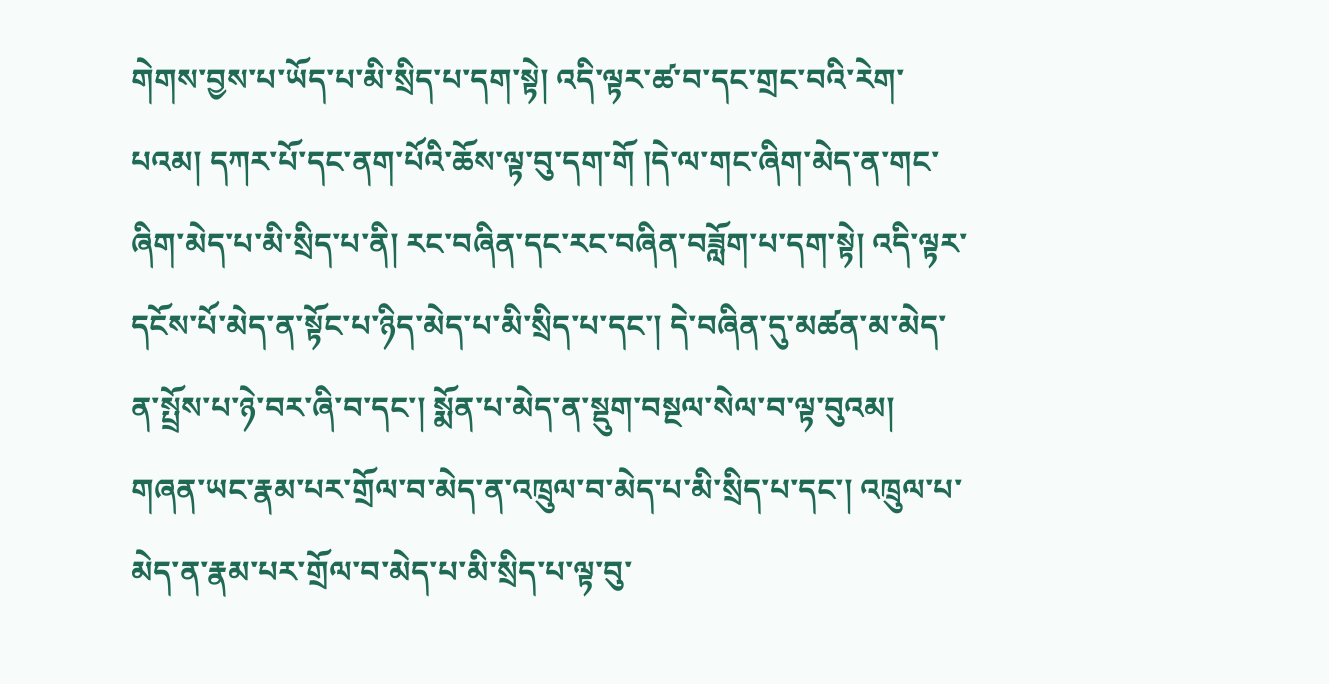གེགས་བྱས་པ་ཡོད་པ་མི་སྲིད་པ་དག་སྟེ། འདི་ལྟར་ཚ་བ་དང་གྲང་བའི་རེག་པའམ། དཀར་པོ་དང་ནག་པོའི་ཆོས་ལྟ་བུ་དག་གོ །དེ་ལ་གང་ཞིག་མེད་ན་གང་ཞིག་མེད་པ་མི་སྲིད་པ་ནི། རང་བཞིན་དང་རང་བཞིན་བཟློག་པ་དག་སྟེ། འདི་ལྟར་དངོས་པོ་མེད་ན་སྟོང་པ་ཉིད་མེད་པ་མི་སྲིད་པ་དང་། དེ་བཞིན་དུ་མཚན་མ་མེད་ན་སྤྲོས་པ་ཉེ་བར་ཞི་བ་དང་། སྨོན་པ་མེད་ན་སྡུག་བསྔལ་སེལ་བ་ལྟ་བུའམ། གཞན་ཡང་རྣམ་པར་གྲོལ་བ་མེད་ན་འཁྲུལ་བ་མེད་པ་མི་སྲིད་པ་དང་། འཁྲུལ་པ་མེད་ན་རྣམ་པར་གྲོལ་བ་མེད་པ་མི་སྲིད་པ་ལྟ་བུ་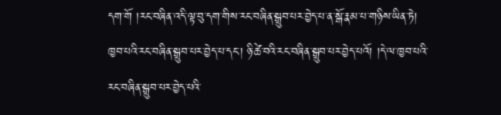དག་གོ །རང་བཞིན་འདི་ལྟ་བུ་དག་གིས་རང་བཞིན་སྒྲུབ་པར་བྱེད་པ་ན་སྒོ་རྣམ་པ་གཉིས་ཡིན་ཏེ། ཁྱབ་པའི་རང་བཞིན་སྒྲུབ་པར་བྱེད་པ་དང་། ཉི་ཚེ་བའི་རང་བཞིན་སྒྲུབ་པར་བྱེད་པའོ། །དེ་ལ་ཁྱབ་པའི་རང་བཞིན་སྒྲུབ་པར་བྱེད་པའི་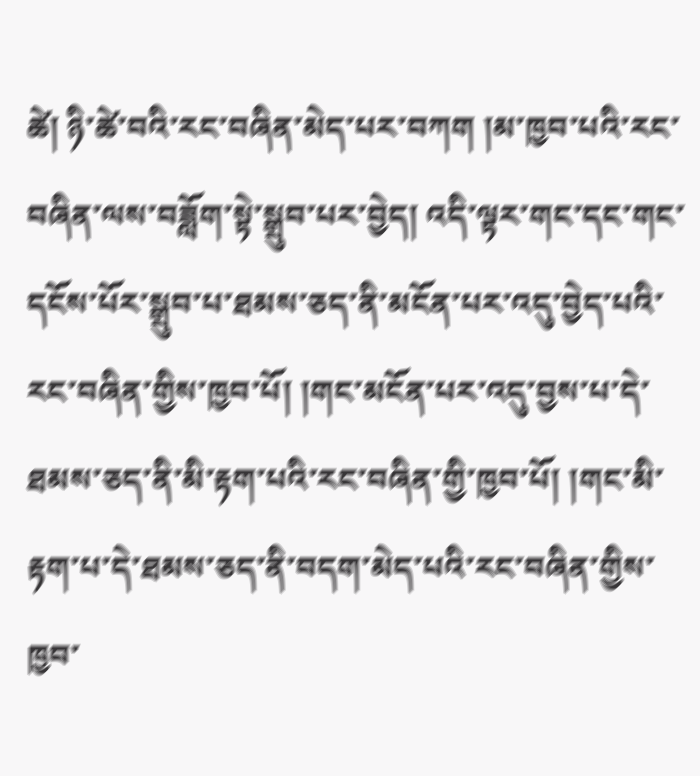ཚེ། ཉི་ཚེ་བའི་རང་བཞིན་མེད་པར་བཀག །མ་ཁྱབ་པའི་རང་བཞིན་ལས་བཟློག་སྟེ་སྒྲུབ་པར་བྱེད། འདི་ལྟར་གང་དང་གང་དངོས་པོར་སྒྲུབ་པ་ཐམས་ཅད་ནི་མངོན་པར་འདུ་བྱེད་པའི་རང་བཞིན་གྱིས་ཁྱབ་པོ། །གང་མངོན་པར་འདུ་བྱས་པ་དེ་ཐམས་ཅད་ནི་མི་རྟག་པའི་རང་བཞིན་གྱི་ཁྱབ་པོ། །གང་མི་རྟག་པ་དེ་ཐམས་ཅད་ནི་བདག་མེད་པའི་རང་བཞིན་གྱིས་ཁྱབ་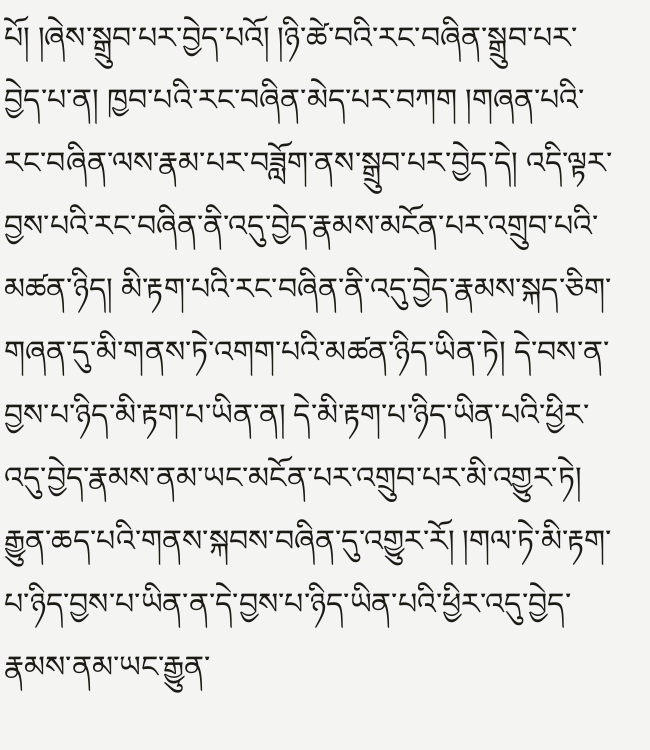པོ། །ཞེས་སྒྲུབ་པར་བྱེད་པའོ། །ཉི་ཚེ་བའི་རང་བཞིན་སྒྲུབ་པར་བྱེད་པ་ན། ཁྱབ་པའི་རང་བཞིན་མེད་པར་བཀག །གཞན་པའི་རང་བཞིན་ལས་རྣམ་པར་བཟློག་ནས་སྒྲུབ་པར་བྱེད་དེ། འདི་ལྟར་བྱས་པའི་རང་བཞིན་ནི་འདུ་བྱེད་རྣམས་མངོན་པར་འགྲུབ་པའི་མཚན་ཉིད། མི་རྟག་པའི་རང་བཞིན་ནི་འདུ་བྱེད་རྣམས་སྐད་ཅིག་གཞན་དུ་མི་གནས་ཏེ་འགག་པའི་མཚན་ཉིད་ཡིན་ཏེ། དེ་བས་ན་བྱས་པ་ཉིད་མི་རྟག་པ་ཡིན་ན། དེ་མི་རྟག་པ་ཉིད་ཡིན་པའི་ཕྱིར་འདུ་བྱེད་རྣམས་ནམ་ཡང་མངོན་པར་འགྲུབ་པར་མི་འགྱུར་ཏེ། རྒྱུན་ཆད་པའི་གནས་སྐབས་བཞིན་དུ་འགྱུར་རོ། །གལ་ཏེ་མི་རྟག་པ་ཉིད་བྱས་པ་ཡིན་ན་དེ་བྱས་པ་ཉིད་ཡིན་པའི་ཕྱིར་འདུ་བྱེད་རྣམས་ནམ་ཡང་རྒྱུན་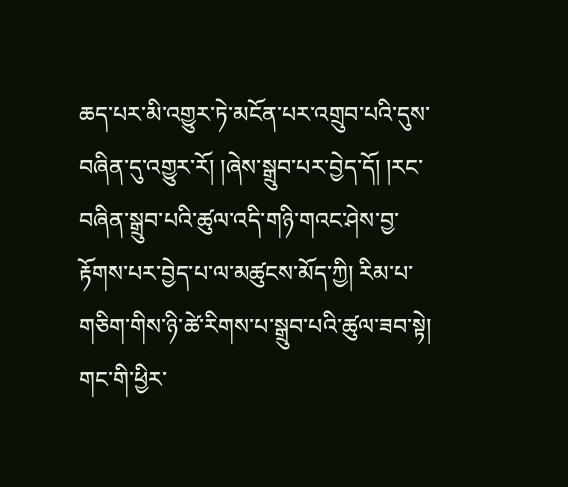ཆད་པར་མི་འགྱུར་ཏེ་མངོན་པར་འགྲུབ་པའི་དུས་བཞིན་དུ་འགྱུར་རོ། །ཞེས་སྒྲུབ་པར་བྱེད་དོ། །རང་བཞིན་སྒྲུབ་པའི་ཚུལ་འདི་གཉི་གའང་ཤེས་བྱ་རྟོགས་པར་བྱེད་པ་ལ་མཚུངས་མོད་ཀྱི། རིམ་པ་གཅིག་གིས་ཉི་ཚེ་རིགས་པ་སྒྲུབ་པའི་ཚུལ་ཟབ་སྟེ། གང་གི་ཕྱིར་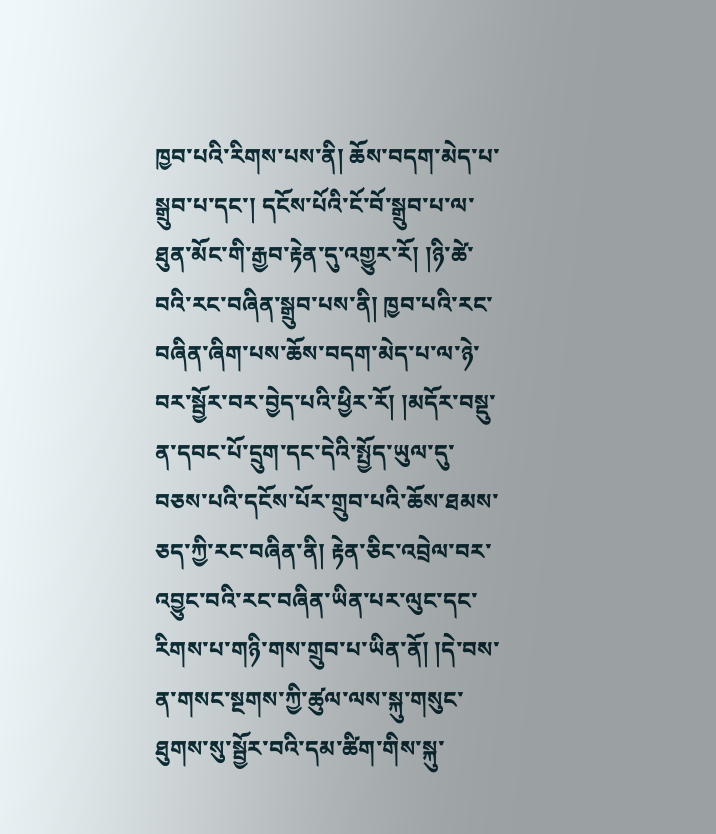ཁྱབ་པའི་རིགས་པས་ནི། ཆོས་བདག་མེད་པ་སྒྲུབ་པ་དང་། དངོས་པོའི་ངོ་བོ་སྒྲུབ་པ་ལ་ཐུན་མོང་གི་རྒྱབ་རྟེན་དུ་འགྱུར་རོ། །ཉི་ཚེ་བའི་རང་བཞིན་སྒྲུབ་པས་ནི། ཁྱབ་པའི་རང་བཞིན་ཞིག་པས་ཆོས་བདག་མེད་པ་ལ་ཉེ་བར་སྦྱོར་བར་བྱེད་པའི་ཕྱིར་རོ། །མདོར་བསྡུ་ན་དབང་པོ་དྲུག་དང་དེའི་སྤྱོད་ཡུལ་དུ་བཅས་པའི་དངོས་པོར་གྲུབ་པའི་ཆོས་ཐམས་ཅད་ཀྱི་རང་བཞིན་ནི། རྟེན་ཅིང་འབྲེལ་བར་འབྱུང་བའི་རང་བཞིན་ཡིན་པར་ལུང་དང་རིགས་པ་གཉི་གས་གྲུབ་པ་ཡིན་ནོ། །དེ་བས་ན་གསང་སྔགས་ཀྱི་ཚུལ་ལས་སྐུ་གསུང་ཐུགས་སུ་སྦྱོར་བའི་དམ་ཚིག་གིས་སྐུ་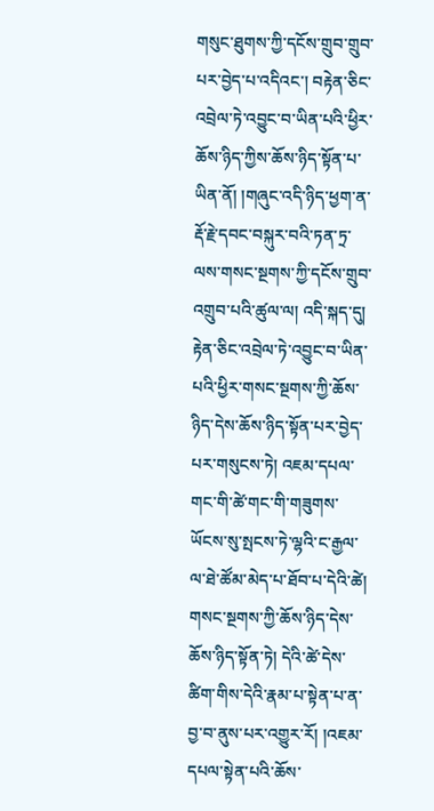གསུང་ཐུགས་ཀྱི་དངོས་གྲུབ་གྲུབ་པར་བྱེད་པ་འདིའང་། བརྟེན་ཅིང་འབྲེལ་ཏེ་འབྱུང་བ་ཡིན་པའི་ཕྱིར་ཆོས་ཉིད་ཀྱིས་ཆོས་ཉིད་སྟོན་པ་ཡིན་ནོ། །གཞུང་འདི་ཉིད་ཕྱག་ན་རྡོ་རྗེ་དབང་བསྐུར་བའི་ཏན་ཏྲ་ལས་གསང་སྔགས་ཀྱི་དངོས་གྲུབ་འགྲུབ་པའི་ཚུལ་ལ། འདི་སྐད་དུ། རྟེན་ཅིང་འབྲེལ་ཏེ་འབྱུང་བ་ཡིན་པའི་ཕྱིར་གསང་སྔགས་ཀྱི་ཆོས་ཉིད་དེས་ཆོས་ཉིད་སྟོན་པར་བྱེད་པར་གསུངས་ཏེ། འཇམ་དཔལ་གང་གི་ཚེ་གང་གི་གཟུགས་ཡོངས་སུ་སྤངས་ཏེ་ལྷའི་ང་རྒྱལ་ལ་ཐེ་ཚོམ་མེད་པ་ཐོབ་པ་དེའི་ཚེ། གསང་སྔགས་ཀྱི་ཆོས་ཉིད་དེས་ཆོས་ཉིད་སྟོན་ཏེ། དེའི་ཚེ་དེས་ཚིག་གིས་དེའི་རྣམ་པ་སྟེན་པ་ན་བྱ་བ་ནུས་པར་འགྱུར་རོ། །འཇམ་དཔལ་སྟེན་པའི་ཆོས་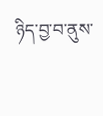ཉིད་བྱ་བ་ནུས་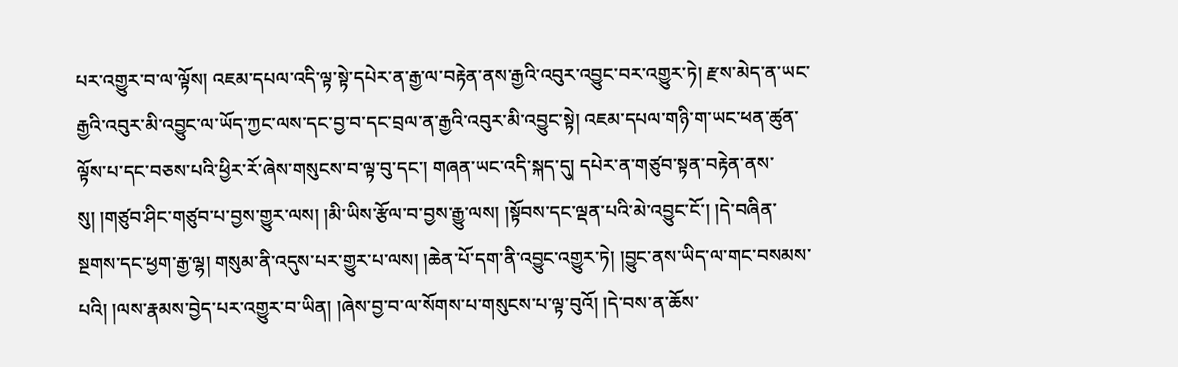པར་འགྱུར་བ་ལ་ལྟོས། འཇམ་དཔལ་འདི་ལྟ་སྟེ་དཔེར་ན་རྒྱ་ལ་བརྟེན་ནས་རྒྱའི་འབུར་འབྱུང་བར་འགྱུར་ཏེ། རྫས་མེད་ན་ཡང་རྒྱའི་འབུར་མི་འབྱུང་ལ་ཡོད་ཀྱང་ལས་དང་བྱ་བ་དང་བྲལ་ན་རྒྱའི་འབུར་མི་འབྱུང་སྟེ། འཇམ་དཔལ་གཉི་ག་ཡང་ཕན་ཚུན་ལྟོས་པ་དང་བཅས་པའི་ཕྱིར་རོ་ཞེས་གསུངས་བ་ལྟ་བུ་དང་། གཞན་ཡང་འདི་སྐད་དུ། དཔེར་ན་གཙུབ་སྟན་བརྟེན་ནས་སུ། །གཙུབ་ཤིང་གཙུབ་པ་བྱས་གྱུར་ལས། །མི་ཡིས་རྩོལ་བ་བྱས་རྒྱུ་ལས། །སྟོབས་དང་ལྡན་པའི་མེ་འབྱུང་ངོ་། །དེ་བཞིན་སྔགས་དང་ཕྱག་རྒྱ་ལྷ། གསུམ་ནི་འདུས་པར་གྱུར་པ་ལས། །ཆེན་པོ་དག་ནི་འབྱུང་འགྱུར་ཏེ། །བྱུང་ནས་ཡིད་ལ་གང་བསམས་པའི། །ལས་རྣམས་བྱེད་པར་འགྱུར་བ་ཡིན། །ཞེས་བྱ་བ་ལ་སོགས་པ་གསུངས་པ་ལྟ་བུའོ། །དེ་བས་ན་ཆོས་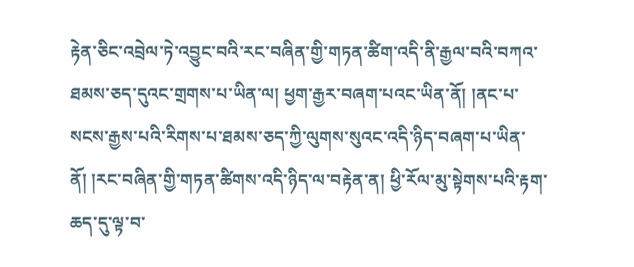རྟེན་ཅིང་འབྲེལ་ཏེ་འབྱུང་བའི་རང་བཞིན་གྱི་གཏན་ཚིག་འདི་ནི་རྒྱལ་བའི་བཀའ་ཐམས་ཅད་དུའང་གྲགས་པ་ཡིན་ལ། ཕྱག་རྒྱར་བཞག་པའང་ཡིན་ནོ། །ནང་པ་སངས་རྒྱས་པའི་རིགས་པ་ཐམས་ཅད་ཀྱི་ལུགས་སུའང་འདི་ཉིད་བཞག་པ་ཡིན་ནོ། །རང་བཞིན་གྱི་གཏན་ཚིགས་འདི་ཉིད་ལ་བརྟེན་ན། ཕྱི་རོལ་མུ་སྟེགས་པའི་རྟག་ཆད་དུ་ལྟ་བ་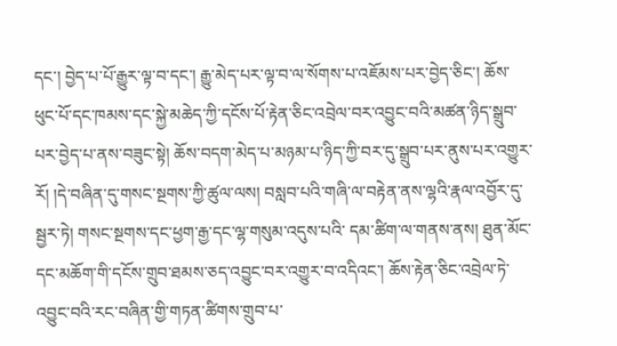དང་། བྱེད་པ་པོ་རྒྱུར་ལྟ་བ་དང་། རྒྱུ་མེད་པར་ལྟ་བ་ལ་སོགས་པ་འཇོམས་པར་བྱེད་ཅིང་། ཆོས་ཕུང་པོ་དང་ཁམས་དང་སྐྱེ་མཆེད་ཀྱི་དངོས་པོ་རྟེན་ཅིང་འབྲེལ་བར་འབྱུང་བའི་མཚན་ཉིད་སྒྲུབ་པར་བྱེད་པ་ནས་བཟུང་སྟེ། ཆོས་བདག་མེད་པ་མཉམ་པ་ཉིད་ཀྱི་བར་དུ་སྒྲུབ་པར་ནུས་པར་འགྱུར་རོ། །དེ་བཞིན་དུ་གསང་སྔགས་ཀྱི་ཚུལ་ལས། བསླབ་པའི་གཞི་ལ་བརྟེན་ནས་ལྷའི་རྣལ་འབྱོར་དུ་སྦྱར་ཏེ། གསང་སྔགས་དང་ཕྱག་རྒྱ་དང་ལྷ་གསུམ་འདུས་པའི་ དམ་ཚིག་ལ་གནས་ནས། ཐུན་མོང་དང་མཆོག་གི་དངོས་གྲུབ་ཐམས་ཅད་འབྱུང་བར་འགྱུར་བ་འདིའང་། ཆོས་རྟེན་ཅིང་འབྲེལ་ཏེ་འབྱུང་བའི་རང་བཞིན་གྱི་གཏན་ཚིགས་གྲུབ་པ་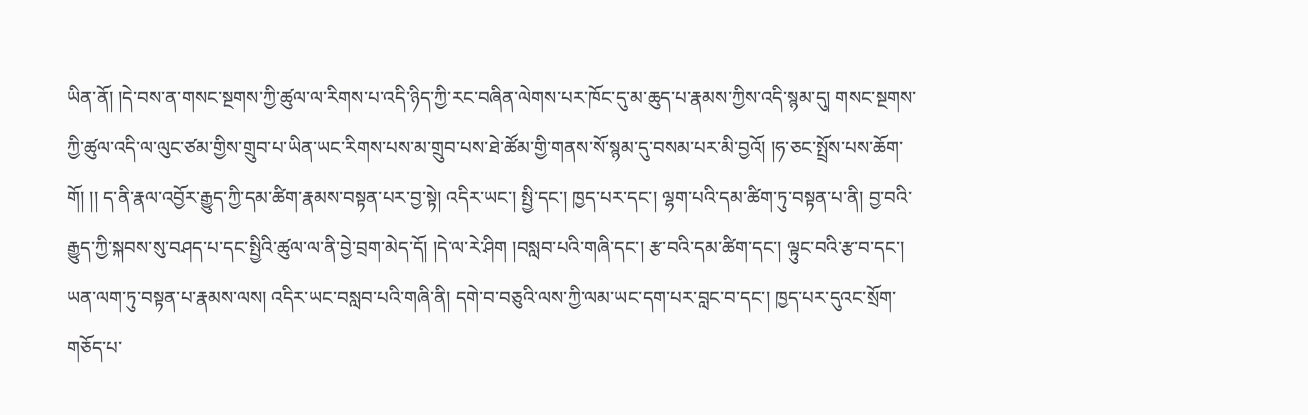ཡིན་ནོ། །དེ་བས་ན་གསང་སྔགས་ཀྱི་ཚུལ་ལ་རིགས་པ་འདི་ཉིད་ཀྱི་རང་བཞིན་ལེགས་པར་ཁོང་དུ་མ་ཆུད་པ་རྣམས་ཀྱིས་འདི་སྙམ་དུ། གསང་སྔགས་ཀྱི་ཚུལ་འདི་ལ་ལུང་ཙམ་གྱིས་གྲུབ་པ་ཡིན་ཡང་རིགས་པས་མ་གྲུབ་པས་ཐེ་ཚོམ་གྱི་གནས་སོ་སྙམ་དུ་བསམ་པར་མི་བྱའོ། །ཧ་ཅང་སྤྲོས་པས་ཆོག་གོ། །། ད་ནི་རྣལ་འབྱོར་རྒྱུད་ཀྱི་དམ་ཚིག་རྣམས་བསྟན་པར་བྱ་སྟེ། འདིར་ཡང་། སྤྱི་དང་། ཁྱད་པར་དང་། ལྷག་པའི་དམ་ཚིག་ཏུ་བསྟན་པ་ནི། བྱ་བའི་རྒྱུད་ཀྱི་སྐབས་སུ་བཤད་པ་དང་སྤྱིའི་ཚུལ་ལ་ནི་བྱེ་བྲག་མེད་དོ། །དེ་ལ་རེ་ཤིག །བསླབ་པའི་གཞི་དང་། རྩ་བའི་དམ་ཚིག་དང་། ལྟུང་བའི་རྩ་བ་དང་། ཡན་ལག་ཏུ་བསྟན་པ་རྣམས་ལས། འདིར་ཡང་བསླབ་པའི་གཞི་ནི། དགེ་བ་བཅུའི་ལས་ཀྱི་ལམ་ཡང་དག་པར་བླང་བ་དང་། ཁྱད་པར་དུའང་སྲོག་གཅོད་པ་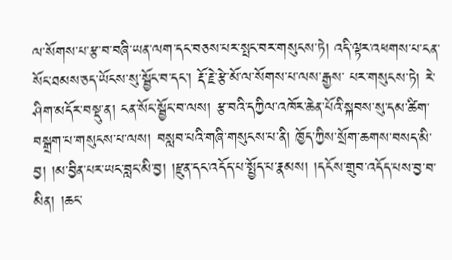ལ་སོགས་པ་རྩ་བ་བཞི་ཡན་ལག་དང་བཅས་པར་སྤང་བར་གསུངས་ཏེ། འདི་ལྟར་འཕགས་པ་ངན་སོང་ཐམས་ཅད་ཡོངས་སུ་སྦྱོང་བ་དང་། རྡོ་རྗེ་རྩེ་མོ་ལ་སོགས་པ་ལས་རྒྱས་ པར་གསུངས་ཏེ། རེ་ཤིག་མདོར་བསྡུ་ན། ངན་སོང་སྦྱོང་བ་ལས། རྩ་བའི་དཀྱིལ་འཁོར་ཆེན་པོའི་སྐབས་སུ་དམ་ཚིག་བསྒྲག་པ་གསུངས་པ་ལས། བསླབ་པའི་གཞི་གསུངས་པ་ནི། ཁྱོད་ཀྱིས་སྲོག་ཆགས་བསད་མི་བྱ། །མ་བྱིན་པར་ཡང་བླང་མི་བྱ། །རྫུན་དང་འདོད་པ་སྤྱོད་པ་རྣམས། །དངོས་གྲུབ་འདོད་པས་བྱ་བ་མིན། །ཆང་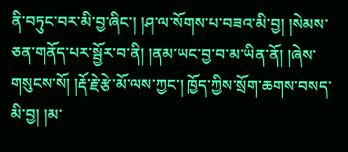ནི་བཏུང་བར་མི་བྱ་ཞིང་། །ཤ་ལ་སོགས་པ་བཟའ་མི་བྱ། །སེམས་ཅན་གནོད་པར་སྦྱོར་བ་ནི། །ནམ་ཡང་བྱ་བ་མ་ཡིན་ནོ། །ཞེས་གསུངས་སོ། །རྡོ་རྗེ་རྩེ་མོ་ལས་ཀྱང་། ཁྱོད་ཀྱིས་སྲོག་ཆགས་བསད་མི་བྱ། །མ་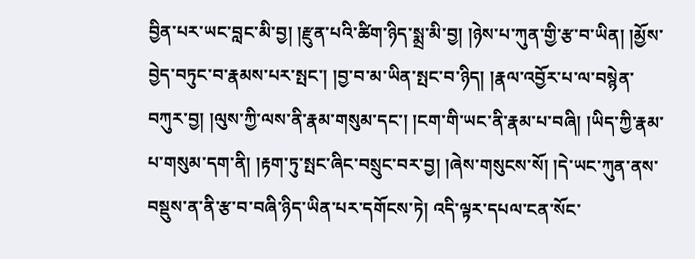བྱིན་པར་ཡང་བླང་མི་བྱ། །རྫུན་པའི་ཚིག་ཉིད་སྨྲ་མི་བྱ། །ཉེས་པ་ཀུན་གྱི་རྩ་བ་ཡིན། །མྱོས་བྱེད་བཏུང་བ་རྣམས་པར་སྤང་། །བྱ་བ་མ་ཡིན་སྤང་བ་ཉིད། །རྣལ་འབྱོར་པ་ལ་བསྙེན་བཀུར་བྱ། །ལུས་ཀྱི་ལས་ནི་རྣམ་གསུམ་དང་། །ངག་གི་ཡང་ནི་རྣམ་པ་བཞི། །ཡིད་ཀྱི་རྣམ་པ་གསུམ་དག་ནི། །རྟག་ཏུ་སྤང་ཞིང་བསྲུང་བར་བྱ། །ཞེས་གསུངས་སོ། །དེ་ཡང་ཀུན་ནས་བསྡུས་ན་ནི་རྩ་བ་བཞི་ཉིད་ཡིན་པར་དགོངས་ཏེ། འདི་ལྟར་དཔལ་ངན་སོང་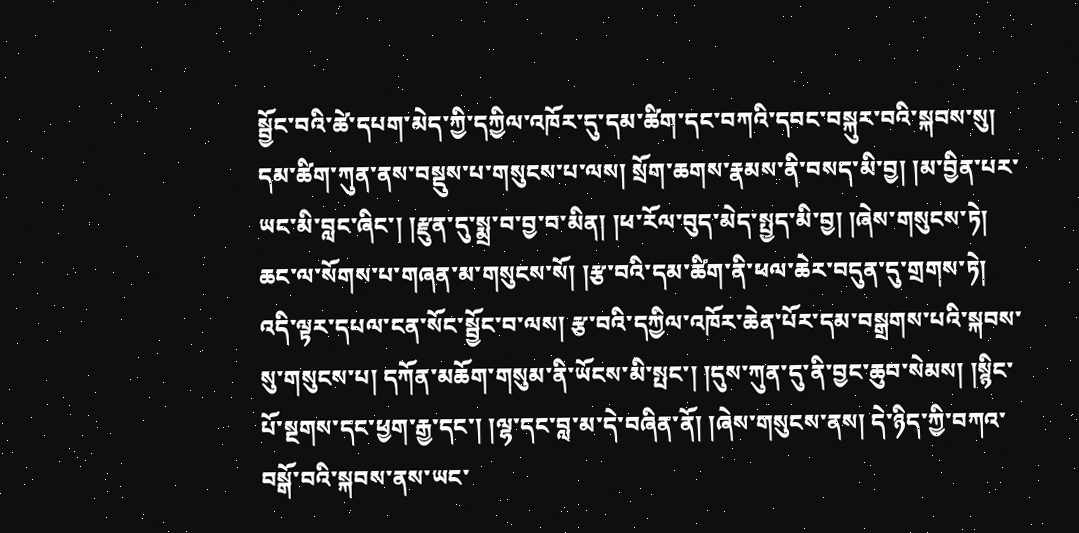སྦྱོང་བའི་ཚེ་དཔག་མེད་ཀྱི་དཀྱིལ་འཁོར་དུ་དམ་ཚིག་དང་བཀའི་དབང་བསྐུར་བའི་སྐབས་སུ། དམ་ཚིག་ཀུན་ནས་བསྡུས་པ་གསུངས་པ་ལས། སྲོག་ཆགས་རྣམས་ནི་བསད་མི་བྱ། །མ་བྱིན་པར་ཡང་མི་བླང་ཞིང་། །རྫུན་དུ་སྨྲ་བ་བྱ་བ་མིན། །ཕ་རོལ་བུད་མེད་སྤྱད་མི་བྱ། །ཞེས་གསུངས་ཏེ། ཆང་ལ་སོགས་པ་གཞན་མ་གསུངས་སོ། །རྩ་བའི་དམ་ཚིག་ནི་ཕལ་ཆེར་བདུན་དུ་གྲགས་ཏེ། འདི་ལྟར་དཔལ་ངན་སོང་སྦྱོང་བ་ལས། རྩ་བའི་དཀྱིལ་འཁོར་ཆེན་པོར་དམ་བསྒྲགས་པའི་སྐབས་སུ་གསུངས་པ། དཀོན་མཆོག་གསུམ་ནི་ཡོངས་མི་སྤང་། །དུས་ཀུན་དུ་ནི་བྱང་ཆུབ་སེམས། །སྙིང་པོ་སྔགས་དང་ཕྱག་རྒྱ་དང་། །ལྷ་དང་བླ་མ་དེ་བཞིན་ནོ། །ཞེས་གསུངས་ནས། དེ་ཉིད་ཀྱི་བཀའ་བསྒོ་བའི་སྐབས་ནས་ཡང་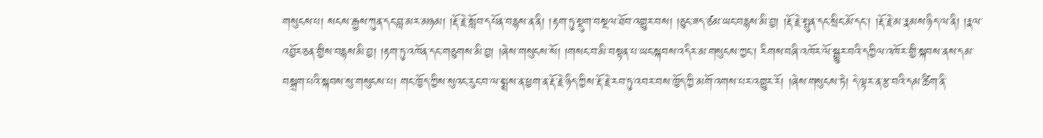གསུངས་པ། སངས་རྒྱས་ཀུན་དང་བླ་མར་མཉམ། །རྡོ་རྗེ་སློབ་དཔོན་བརྙས་ན་ནི། །རྟག་ཏུ་སྡུག་བསྔལ་ཐོབ་འགྱུར་བས། །ཅུང་ཟད་ཙམ་ཡང་བརྙས་མི་བྱ། །རྡོ་རྗེ་སྤུན་དང་སྲིང་མོ་དང་། །རྡོ་རྗེ་མ་རྣམས་ཉིད་ལ་ནི། །རྣལ་འབྱོར་ཅན་གྱིས་བརྙས་མི་བྱ། །རྟག་ཏུ་འཁོན་དང་གཅུགས་མི་བྱ། །ཞེས་གསུངས་སོ། །གསང་བ་མི་བསྟན་པ་ཡང་སྐབས་འདིར་མ་གསུངས་ཀྱང་། རིགས་བཞི་འཁོར་ལོ་སྒྱུར་བའི་དཀྱིལ་འཁོར་གྱི་སྐབས་ནས་དམ་བསྒྲག་པའི་སྐབས་སུ་གསུངས་པ། གང་ཁྱོད་ཀྱིས་སུའང་རུང་བ་ལ་སྨྲས་ན་ཕྱག་ན་རྡོ་རྗེ་ཉིད་ཀྱིས་རྡོ་རྗེ་རབ་ཏུ་འབར་བས་ཁྱོད་ཀྱི་མགོ་འགས་པར་འགྱུར་རོ། །ཞེས་གསུངས་ཏེ། དེ་ལྟར་ན་རྩ་བའི་དམ་ཚིག་ནི་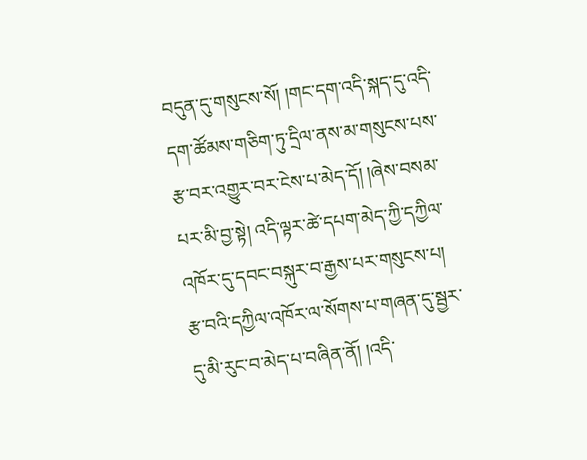བདུན་དུ་གསུངས་སོ། །གང་དག་འདི་སྐད་དུ་འདི་དག་ཚོམས་གཅིག་ཏུ་དྲིལ་ནས་མ་གསུངས་པས་རྩ་བར་འགྱུར་བར་ངེས་པ་མེད་དོ། །ཞེས་བསམ་པར་མི་བྱ་སྟེ། འདི་ལྟར་ཚེ་དཔག་མེད་ཀྱི་དཀྱིལ་འཁོར་དུ་དབང་བསྐུར་བ་རྒྱས་པར་གསུངས་པ། རྩ་བའི་དཀྱིལ་འཁོར་ལ་སོགས་པ་གཞན་དུ་སྦྱར་དུ་མི་རུང་བ་མེད་པ་བཞིན་ནོ། །འདི་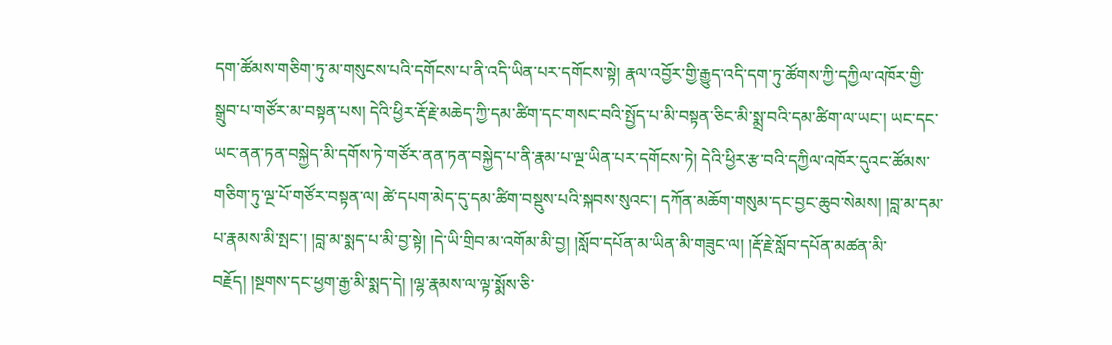དག་ཚོམས་གཅིག་ཏུ་མ་གསུངས་པའི་དགོངས་པ་ནི་འདི་ཡིན་པར་དགོངས་སྟེ། རྣལ་འབྱོར་གྱི་རྒྱུད་འདི་དག་ཏུ་ཚོགས་ཀྱི་དཀྱིལ་འཁོར་གྱི་སྒྲུབ་པ་གཙོར་མ་བསྟན་པས། དེའི་ཕྱིར་རྡོ་རྗེ་མཆེད་ཀྱི་དམ་ཚིག་དང་གསང་བའི་སྤྱོད་པ་མི་བསྟན་ཅིང་མི་སྨྲ་བའི་དམ་ཚིག་ལ་ཡང་། ཡང་དང་ཡང་ནན་ཏན་བསྐྱེད་མི་དགོས་ཏེ་གཙོར་ནན་ཏན་བསྐྱེད་པ་ནི་རྣམ་པ་ལྔ་ཡིན་པར་དགོངས་ཏེ། དེའི་ཕྱིར་རྩ་བའི་དཀྱིལ་འཁོར་དུའང་ཚོམས་གཅིག་ཏུ་ལྔ་པོ་གཙོར་བསྟན་ལ། ཚེ་དཔག་མེད་དུ་དམ་ཚིག་བསྡུས་པའི་སྐབས་སུའང་། དཀོན་མཆོག་གསུམ་དང་བྱང་ཆུབ་སེམས། །བླ་མ་དམ་པ་རྣམས་མི་སྤང་། །བླ་མ་སྨད་པ་མི་བྱ་སྟེ། །དེ་ཡི་གྲིབ་མ་འགོམ་མི་བྱ། །སློབ་དཔོན་མ་ཡིན་མི་གཟུང་ལ། །རྡོ་རྗེ་སློབ་དཔོན་མཚན་མི་བརྗོད། །སྔགས་དང་ཕྱག་རྒྱ་མི་སྨད་དེ། །ལྷ་རྣམས་ལ་ལྟ་སྨོས་ཅི་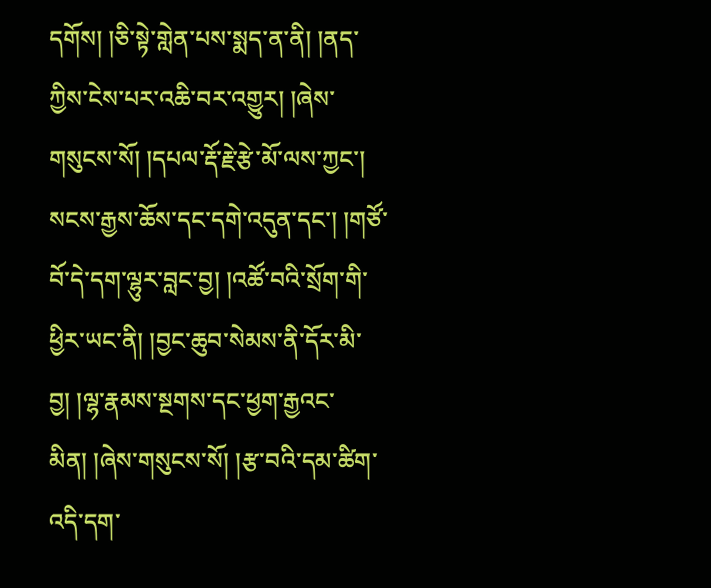དགོས། །ཅི་སྟེ་གླེན་པས་སྨད་ན་ནི། །ནད་ཀྱིས་ངེས་པར་འཆི་བར་འགྱུར། །ཞེས་གསུངས་སོ། །དཔལ་རྡོ་རྗེ་རྩེ་མོ་ལས་ཀྱང་། སངས་རྒྱས་ཆོས་དང་དགེ་འདུན་དང་། །གཙོ་བོ་དེ་དག་ལྷུར་བླང་བྱ། །འཚོ་བའི་སྲོག་གི་ཕྱིར་ཡང་ནི། །བྱང་ཆུབ་སེམས་ནི་དོར་མི་བྱ། །ལྷ་རྣམས་སྔགས་དང་ཕྱག་རྒྱའང་མིན། །ཞེས་གསུངས་སོ། །རྩ་བའི་དམ་ཚིག་འདི་དག་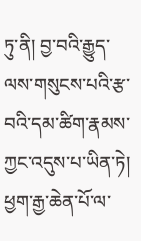ཏུ་ནི། བྱ་བའི་རྒྱུད་ལས་གསུངས་པའི་རྩ་བའི་དམ་ཚིག་རྣམས་ཀྱང་འདུས་པ་ཡིན་ཏེ། ཕྱག་རྒྱ་ཆེན་པོ་ལ་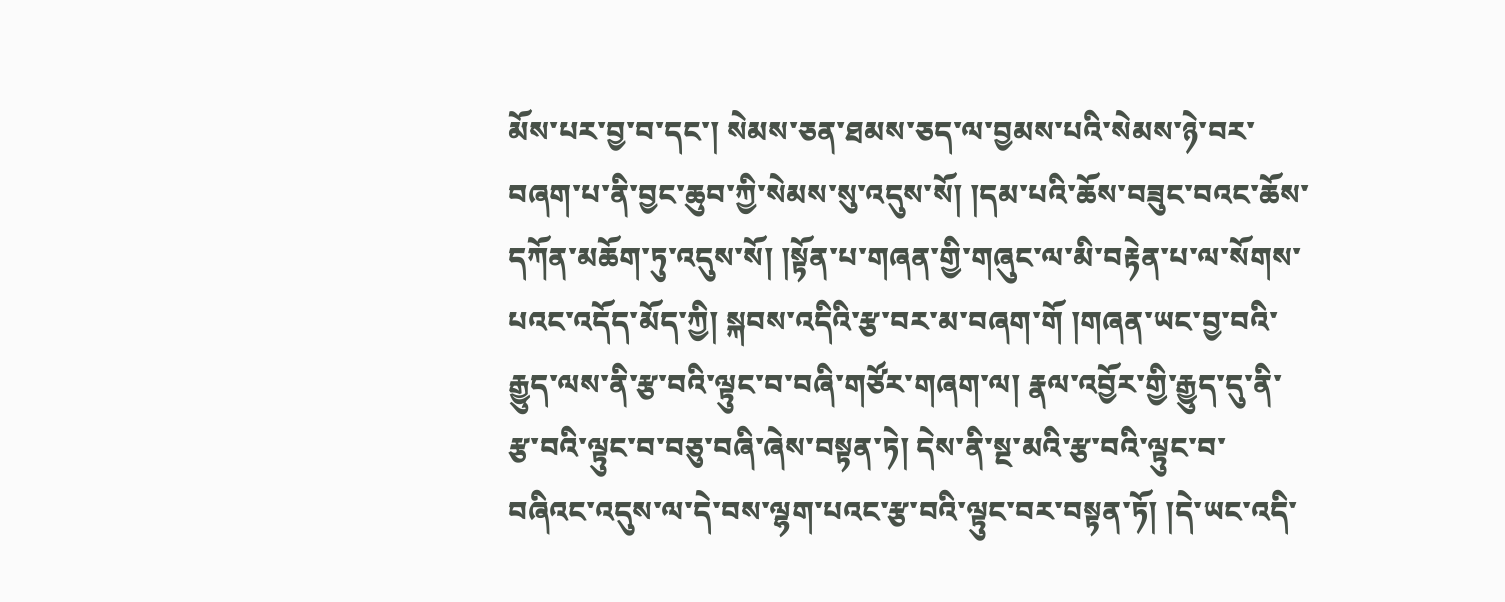མོས་པར་བྱ་བ་དང་། སེམས་ཅན་ཐམས་ཅད་ལ་བྱམས་པའི་སེམས་ཉེ་བར་བཞག་པ་ནི་བྱང་ཆུབ་ཀྱི་སེམས་སུ་འདུས་སོ། །དམ་པའི་ཆོས་བཟུང་བའང་ཆོས་དཀོན་མཆོག་ཏུ་འདུས་སོ། །སྟོན་པ་གཞན་གྱི་གཞུང་ལ་མི་བརྟེན་པ་ལ་སོགས་པའང་འདོད་མོད་ཀྱི། སྐབས་འདིའི་རྩ་བར་མ་བཞག་གོ །གཞན་ཡང་བྱ་བའི་རྒྱུད་ལས་ནི་རྩ་བའི་ལྟུང་བ་བཞི་གཙོར་གཞག་ལ། རྣལ་འབྱོར་གྱི་རྒྱུད་དུ་ནི་རྩ་བའི་ལྟུང་བ་བཅུ་བཞི་ཞེས་བསྟན་ཏེ། དེས་ནི་སྔ་མའི་རྩ་བའི་ལྟུང་བ་བཞིའང་འདུས་ལ་དེ་བས་ལྷག་པའང་རྩ་བའི་ལྟུང་བར་བསྟན་ཏོ། །དེ་ཡང་འདི་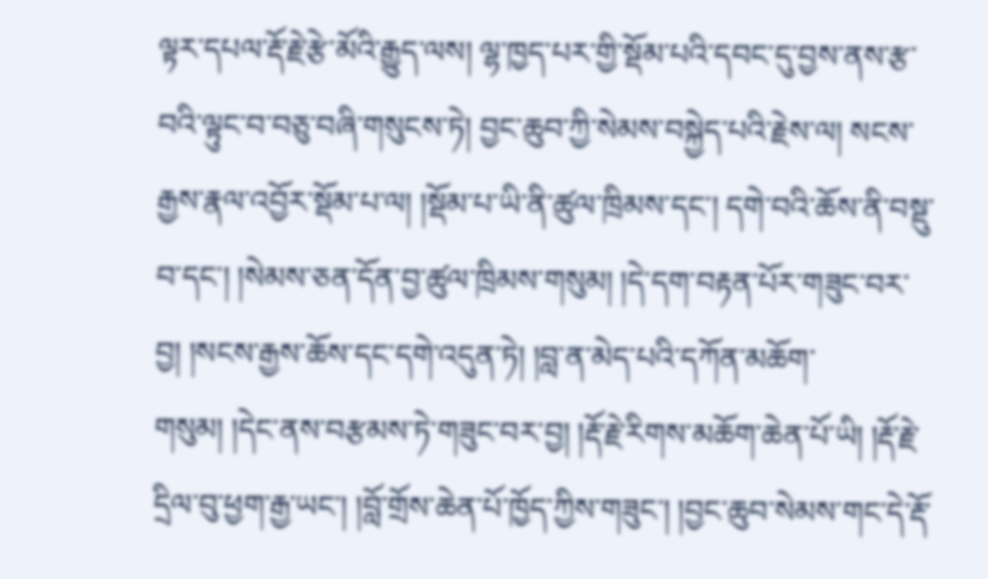ལྟར་དཔལ་རྡོ་རྗེ་རྩེ་མོའི་རྒྱུད་ལས། ལྷ་ཁྱད་པར་གྱི་སྡོམ་པའི་དབང་དུ་བྱས་ནས་རྩ་བའི་ལྟུང་བ་བཅུ་བཞི་གསུངས་ཏེ། བྱང་ཆུབ་ཀྱི་སེམས་བསྐྱེད་པའི་རྗེས་ལ། སངས་རྒྱས་རྣལ་འབྱོར་སྡོམ་པ་ལ། །སྡོམ་པ་ཡི་ནི་ཚུལ་ཁྲིམས་དང་། དགེ་བའི་ཆོས་ནི་བསྡུ་བ་དང་། །སེམས་ཅན་དོན་བྱ་ཚུལ་ཁྲིམས་གསུམ། །དེ་དག་བརྟན་པོར་གཟུང་བར་བྱ། །སངས་རྒྱས་ཆོས་དང་དགེ་འདུན་ཏེ། །བླ་ན་མེད་པའི་དཀོན་མཆོག་གསུམ། །དེང་ནས་བརྩམས་ཏེ་གཟུང་བར་བྱ། །རྡོ་རྗེ་རིགས་མཆོག་ཆེན་པོ་ཡི། །རྡོ་རྗེ་དྲིལ་བུ་ཕྱག་རྒྱ་ཡང་། །བློ་གྲོས་ཆེན་པོ་ཁྱོད་ཀྱིས་གཟུང་། །བྱང་ཆུབ་སེམས་གང་དེ་རྡོ་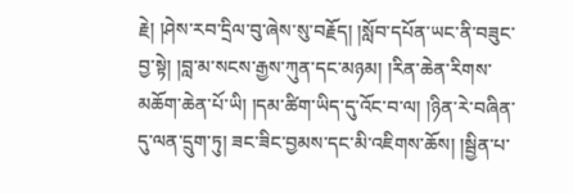རྗེ། །ཤེས་རབ་དྲིལ་བུ་ཞེས་སུ་བརྗོད། །སློབ་དཔོན་ཡང་ནི་བཟུང་བྱ་སྟེ། །བླ་མ་སངས་རྒྱས་ཀུན་དང་མཉམ། །རིན་ཆེན་རིགས་མཆོག་ཆེན་པོ་ཡི། །དམ་ཚིག་ཡིད་དུ་འོང་བ་ལ། །ཉིན་རེ་བཞིན་དུ་ལན་དྲུག་ཏུ། ཟང་ཟིང་བྱམས་དང་མི་འཇིགས་ཆོས། །སྦྱིན་པ་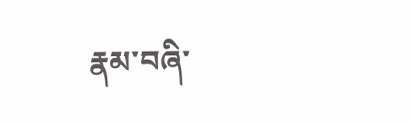རྣམ་བཞི་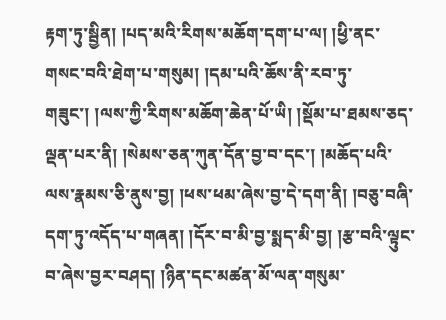རྟག་ཏུ་སྦྱིན། །པད་མའི་རིགས་མཆོག་དག་པ་ལ། །ཕྱི་ནང་གསང་བའི་ཐེག་པ་གསུམ། །དམ་པའི་ཆོས་ནི་རབ་ཏུ་གཟུང་། །ལས་ཀྱི་རིགས་མཆོག་ཆེན་པོ་ཡི། །སྡོམ་པ་ཐམས་ཅད་ལྡན་པར་ནི། །སེམས་ཅན་ཀུན་དོན་བྱ་བ་དང་། །མཆོད་པའི་ལས་རྣམས་ཅི་ནུས་བྱ། །ཕས་ཕམ་ཞེས་བྱ་དེ་དག་ནི། །བཅུ་བཞི་དག་ཏུ་འདོད་པ་གཞན། །དོར་བ་མི་བྱ་སྨད་མི་བྱ། །རྩ་བའི་ལྟུང་བ་ཞེས་བྱར་བཤད། །ཉིན་དང་མཚན་མོ་ལན་གསུམ་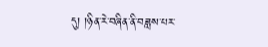དུ། །ཉིན་རེ་བཞིན་ནི་བཟླས་པར་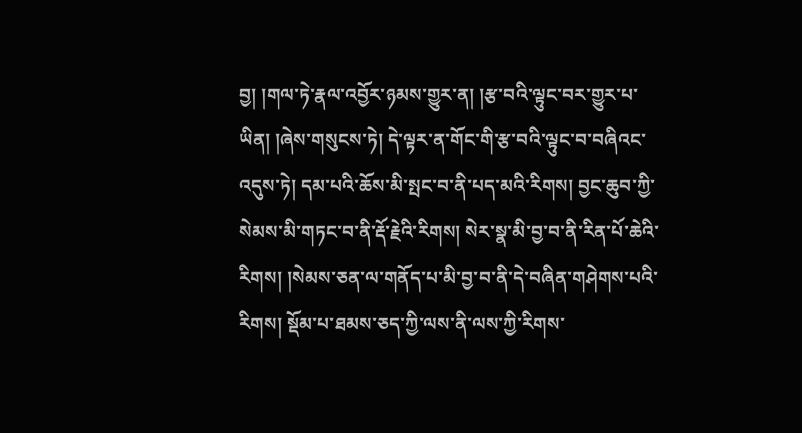བྱ། །གལ་ཏེ་རྣལ་འབྱོར་ཉམས་གྱུར་ན། །རྩ་བའི་ལྟུང་བར་གྱུར་པ་ཡིན། །ཞེས་གསུངས་ཏེ། དེ་ལྟར་ན་གོང་གི་རྩ་བའི་ལྟུང་བ་བཞིའང་འདུས་ཏེ། དམ་པའི་ཆོས་མི་སྤང་བ་ནི་པད་མའི་རིགས། བྱང་ཆུབ་ཀྱི་སེམས་མི་གཏང་བ་ནི་རྡོ་རྗེའི་རིགས། སེར་སྣ་མི་བྱ་བ་ནི་རིན་པོ་ཆེའི་རིགས། །སེམས་ཅན་ལ་གནོད་པ་མི་བྱ་བ་ནི་དེ་བཞིན་གཤེགས་པའི་རིགས། སྡོམ་པ་ཐམས་ཅད་ཀྱི་ལས་ནི་ལས་ཀྱི་རིགས་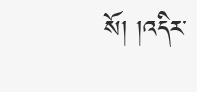སོ། །འདིར་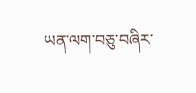ཡན་ལག་བཅུ་བཞིར་